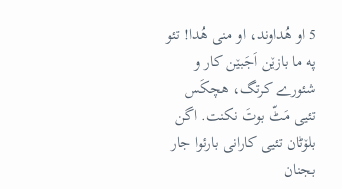5 او هُداوند، او منی هُدا! تئو په ما بازێن اَجَبێن کار و شئورے کرتگ، هچکَس تئیی مَٹّ بوتَ نکنت. اگن بلۆٹان تئیی کارانی بارئوا جار بجنان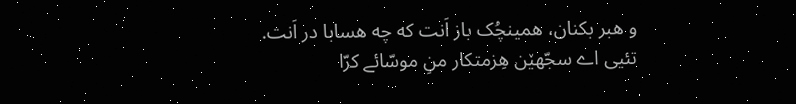و هبر بکنان، همینچُک باز اَنت که چه هسابا در اَنت.
تئیی اے سجّهێن هِزمتکار منِ موسّائے کرّا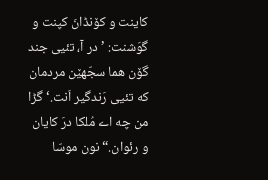کاینت و کۆنڈانَ کپنت و گوَشنت: ’در آ، تئیی جند گۆن هما سجّهێن مردمان که تئیی رَندگیر اَنت.‘ گڑا من چه اے مُلکا درَ کایان و رئوان.“ نون موسّا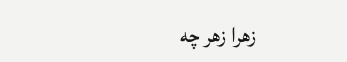زهرا زهر چه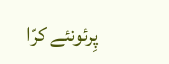پِرئونئے کرّا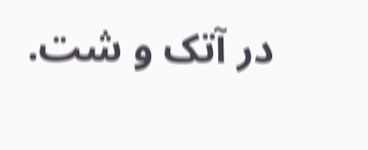در آتک و شت.